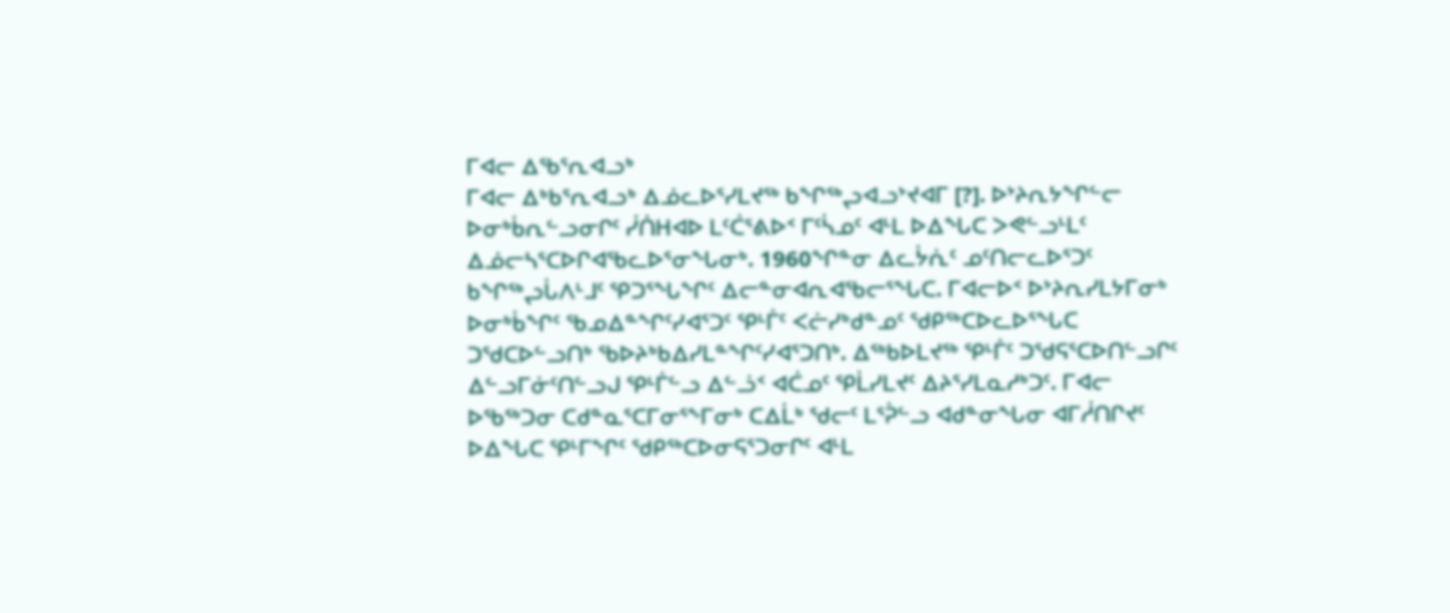ᒥᐊᓕ ᐃᖃᕐᕆᐊᓗᒃ
ᒥᐊᓕ ᐃᒃᑲᕐᕆᐊᓗᒃ ᐃᓅᓚᐅᕐᓯᒪᔪᖅ ᑲᖏᖅᖢᐊᓗᔾᔪᐊᒥ [?]. ᐅᔾᔨᕆᔭᖏᓪᓕ ᐅᓂᒃᑳᕆᓪᓗᓂᒋᑦ ᓰᑏᕼᐊᐅ ᒪᑦᑖᕐᕕᐅᑉ ᒥᑦᓵᓄᑦ ᐊᒻᒪ ᐅᐃᖓᑕ ᐳᕙᓪᓗᒻᒪᑦ ᐃᓅᓕᓴᕐᑕᐅᒋᐊᖃᓚᐅᕐᓂᖓᓂᒃ. 1960ᖏᓐᓂ ᐃᓚᔮᕇᑦ ᓄᑦᑎᓕᓚᐅᕐᑐᑦ ᑲᖏᖅᖢᒑᐱᒻᒧᑦ ᕿᑐᕐᖓᖏᑦ ᐃᓕᓐᓂᐊᕆᐊᖃᓕᕐᖓᑕ. ᒥᐊᓕᐅᑉ ᐅᔾᔨᕆᓯᒪᔭᒥᓂᒃ ᐅᓂᒃᑳᖏᑦ ᖃᓄᐃᓐᖏᑦᓯᐊᕐᑐᑦ ᕿᒻᒦᑦ ᐸᓖᓯᒃᑯᓐᓄᑦ ᖁᑭᖅᑕᐅᓚᐅᕐᖓᑕ ᑐᖁᑕᐅᓪᓗᑎᒃ ᖃᐅᔨᒃᑲᐃᓯᒪᓐᖏᑦᓯᐊᕐᑐᑎᒃ. ᐃᖅᑲᐅᒪᔪᖅ ᕿᒻᒦᑦ ᑐᖁᕋᕐᑕᐅᑎᓪᓗᒋᑦ ᐃᓪᓗᒥᓃᑦᑎᓪᓗᒍ ᕿᒻᒦᓪᓗ ᐃᓪᓘᑉ ᐊᑖᓄᑦ ᕿᒫᓯᒪᔪᑦ ᐃᔨᕐᓯᒪᓇᓱᒃᑐᑦ. ᒥᐊᓕ ᐅᖃᖅᑐᓂ ᑕᑯᓐᓇᕐᑕᒥᓂᕐᖕᒥᓂᒃ ᑕᐃᒫᒃ ᖁᓕᑦ ᒪᕐᕉᓪᓗ ᐊᑯᓐᓂᖓᓂ ᐊᒥᓲᑎᒋᔪᑦ ᐅᐃᖓᑕ ᕿᒻᒥᖏᑦ ᖁᑭᖅᑕᐅᓂᕋᕐᑐᓂᒋᑦ ᐊᒻᒪ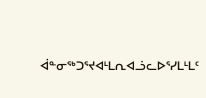ᐋᓐᓂᖅᑐᕐᔪᐊᒻᒪᕆᐊᓘᓚᐅᕐᓯᒪᒻᒪᑦ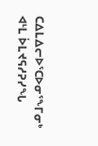ᑕᐃᒪᐃᓕᐅᕐᑕᐅᓂᕐᖕᒥᓂᒃ ᐊᒻᒪ ᐆᒪᔪᕋᓱᕈᓯᖓ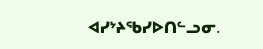ᐊᓯᔾᔨᖃᓯᐅᑎᓪᓗᓂ.